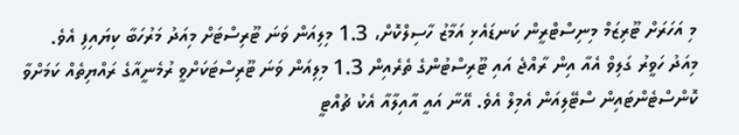މި އަހަރަށް ޓޫރިޒަމް މިނިސްޓްރީން ކަނޑައެޅި އަމާޒު ހާސިލްކޮށް، 1.3 މިލިއަން ވަނަ ޓޫރިސްޓަށް މިއަދު މަރުހަބާ ކިޔައިފި އެވެ.
މިއަދު ހަވީރު ގަލިވް އެއާ އިން ރާއްޖެ އައި ޓޫރިސްޓުންގެ ތެރެއިން 1.3 މިލިއަން ވަނަ ޓޫރިސްޓަކަށްވީ ރުމެނީއާގެ ރައްޔިތެއް ކަމަށްވާ ކޮންސްޓެންޓައިން ސްޓޭލިއަން އެމިލް އެވެ. އޭނާ އައީ އާއިލާއާ އެކު ޗުއްޓީ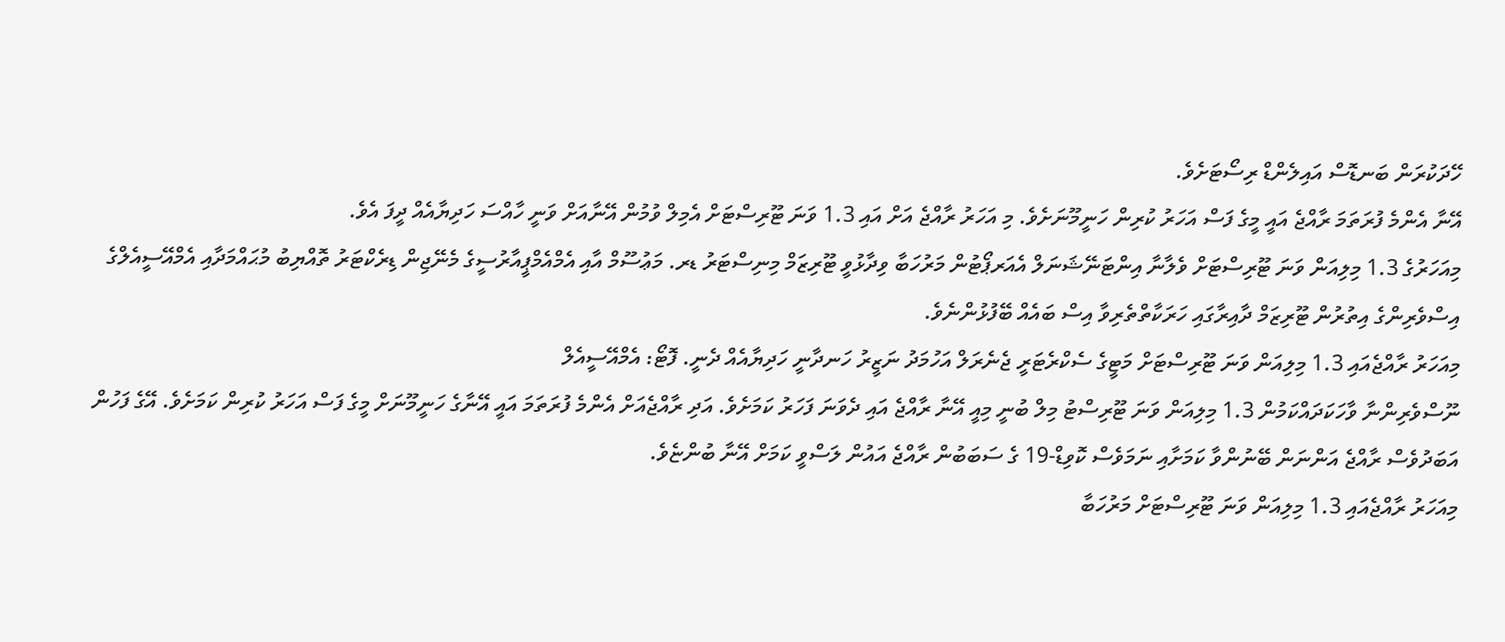ހޭދަކުރަން ބަނޑޮސް އައިލެންޑް ރިސޯޓަށެވެ.
އޭނާ އެންމެ ފުރަތަމަ ރާއްޖެ އައީ މީގެ ފަސް އަހަރު ކުރިން ހަނީމޫނަށެވެ. މި އަހަރު ރާއްޖެ އަށް އައި 1.3 ވަނަ ޓޫރިސްޓަށް އެމިލް ވުމުން އޭނާއަށް ވަނީ ހާއްސަ ހަދިޔާއެއް ދީފަ އެވެ.
މިއަހަރުގެ 1.3 މިލިއަން ވަނަ ޓޫރިސްޓަށް ވެލާނާ އިންޓަނޭޝަނަލް އެއަރޕޯޓުން މަރުހަބާ ވިދާޅުވީ ޓޫރިޒަމް މިނިސްޓަރު ޑރ. މަޢުސޫމް އާއި އެމްއެމްޕީއާރުސީގެ މެނޭޖިން ޑިރެކްޓަރު ތޮއްޔިބު މުޙައްމަދާއި އެމްއޭސީއެލްގެ އިސްވެރިންގެ އިތުރުން ޓޫރިޒަމް ދާއިރާގައި ހަރަކާތްތެރިވާ އިސް ބައެއް ބޭފުޅުންނެވެ.
މިއަހަރު ރާއްޖެއައި 1.3 މިލިއަން ވަނަ ޓޫރިސްޓަށް މަޓީގެ ސެކްރެޓަރީ ޖެނެރަލް އަހުމަދު ނަޒީރު ހަނދާނީ ހަދިޔާއެއް ދެނީ. ފޮޓޯ: އެމްއޭސީއެލް
ނޫސްވެރިންނާ ވާހަކަދައްކަމުން 1.3 މިލިއަން ވަނަ ޓޫރިސްޓު މިލް ބުނީ މިއީ އޭނާ ރާއްޖެ އައި ދެވަނަ ފަހަރު ކަމަށެވެ. އަދި ރާއްޖެއަށް އެންމެ ފުރަތަމަ އައީ އޭނާގެ ހަނީމޫނަށް މީގެ ފަސް އަހަރު ކުރިން ކަމަށެވެ. އޭގެ ފަހުން އަބަދުވެސް ރާއްޖެ އަންނަން ބޭނުންވާ ކަމަށާއި ނަމަވެސް ކޮވިޑް-19 ގެ ސަބަބުން ރާއްޖެ އައުން ލަސްވީ ކަމަށް އޭނާ ބުންޏެވެ.
މިއަހަރު ރާއްޖެއައި 1.3 މިލިއަން ވަނަ ޓޫރިސްޓަށް މަރުހަބާ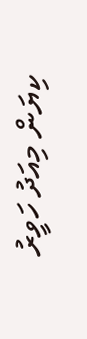ކިޔަން މިއަދު ހަވީރު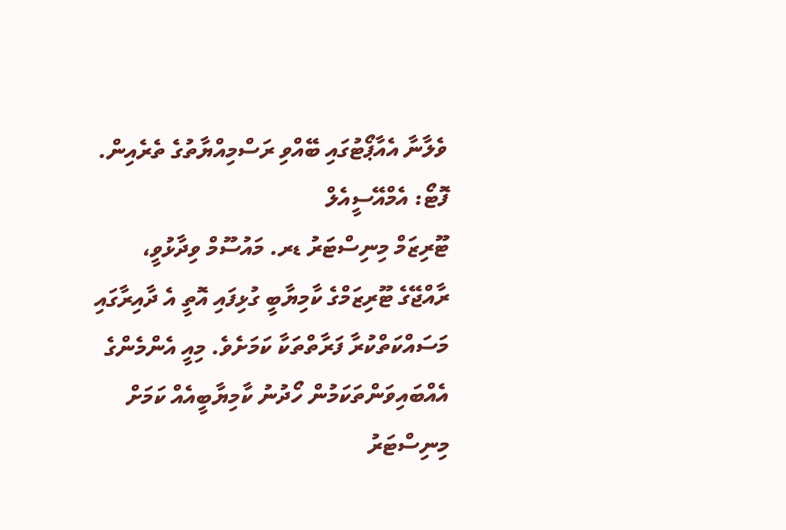ވެލާނާ އެއާޕޯޓުގައި ބޭއްވި ރަސްމިއްޔާތުގެ ތެރެއިން. ފޮޓޯ: އެމްއޭސީއެލް
ޓޫރިޒަމް މިނިސްޓަރު ޑރ. މައުސޫމް ވިދާޅުވީ، ރާއްޖޭގެ ޓޫރިޒަމްގެ ކާމިޔާބީ ގުޅިފައި އޮތީ އެ ދާއިރާގައި މަސައްކަތްކުރާ ފަރާތްތަކާ ކަމަށެވެ. މިއީ އެންމެންގެ އެއްބައިވަންތަކަމުން ހޯދުނު ކާމިޔާބީއެއް ކަމަށް މިނިސްޓަރު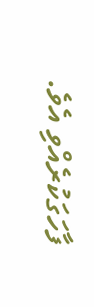ފާހަގަކުރެއްވި އެވެ.